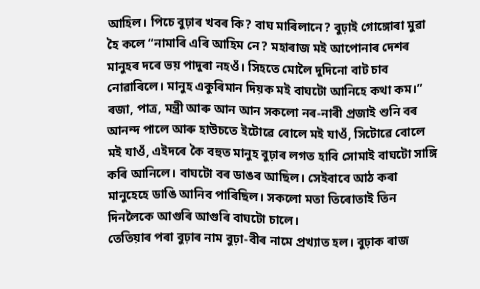আহিল। পিচে বুঢ়াৰ খবৰ কি? বাঘ মাৰিলানে? বুঢ়াই গোঙ্গোৰা মুৱা হৈ কলে “নামাৰি এৰি আহিম নে? মহাৰাজ মই আপোনাৰ দেশৰ মানুহৰ দৰে ভয় পাদুৰা নহওঁ। সিহতে মোলৈ দুদিনো বাট চাব নোৱাৰিলে। মানুহ একুৰিমান দিয়ক মই বাঘটো আনিহে কথা কম।” ৰজা, পাত্ৰ, মন্ত্ৰী আৰু আন আন সকলো নৰ-নাৰী প্ৰজাই শুনি বৰ আনন্দ পালে আৰু হাউচতে ইটোৱে বোলে মই যাওঁ, সিটোৱে বোলে মই যাওঁ, এইদৰে কৈ বহুত মানুহ বুঢ়াৰ লগত হাবি সোমাই বাঘটো সাঙ্গি কৰি আনিলে। বাঘটো বৰ ডাঙৰ আছিল। সেইবাবে আঠ কৰা মানুহেহে ডাঙি আনিব পাৰিছিল। সকলো মতা তিৰোতাই তিন দিনলৈকে আগুৰি আগুৰি বাঘটো চালে।
তেতিয়াৰ পৰা বুঢ়াৰ নাম বুঢ়া-বীৰ নামে প্ৰখ্যাত হল। বুঢ়াক ৰাজ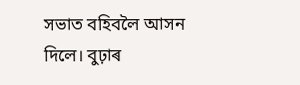সভাত বহিবলৈ আসন দিলে। বুঢ়াৰ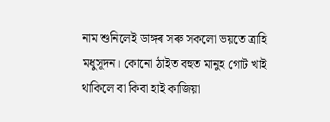নাম শুনিলেই ডাঙ্গৰ সৰু সকলো ভয়তে ত্ৰাহি মধুসূদন। কোনো ঠাইত বহুত মানুহ গোট খাই থাকিলে বা কিবা হাই কাজিয়া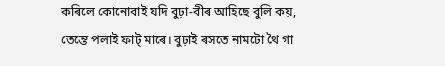কৰিলে কোনোবাই যদি বুঢ়া-বীৰ আহিছে বুলি কয়, তেন্তে পলাই ফাট্ মাৰে। বুঢ়াই ৰসতে নামটো থৈ গা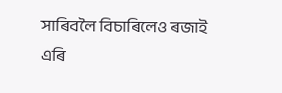সাৰিবলৈ বিচাৰিলেও ৰজাই এৰি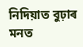নিদিয়াত বুঢ়াৰ মনত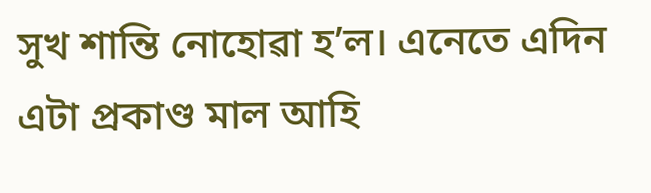সুখ শান্তি নোহোৱা হ’ল। এনেতে এদিন এটা প্ৰকাণ্ড মাল আহি